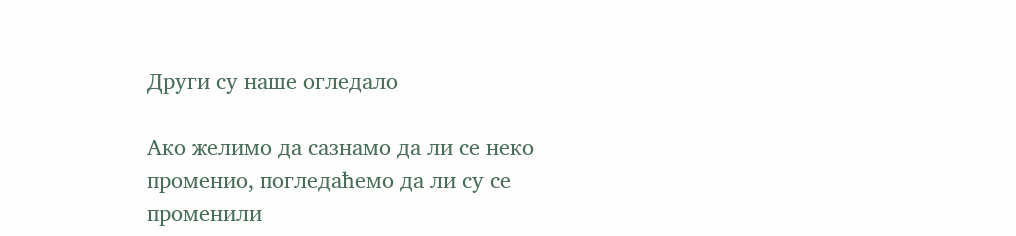Други су наше огледало

Ако желимо да сазнамо да ли се неко променио, погледаћемо да ли су се променили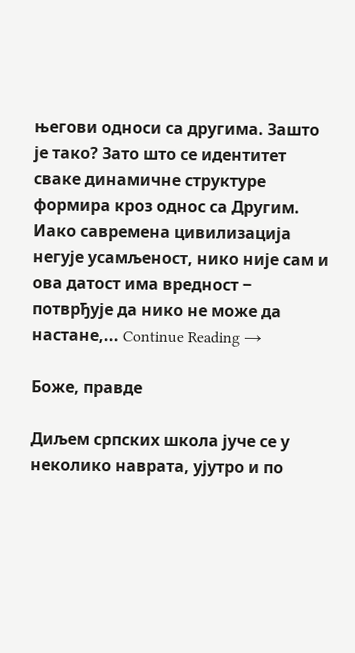његови односи са другима. Зашто је тако? Зато што се идентитет сваке динамичне структуре формира кроз однос са Другим. Иако савремена цивилизација негује усамљеност, нико није сам и ова датост има вредност ‒ потврђује да нико не може да настане,... Continue Reading →

Боже, правде

Диљем српских школа јуче се у неколико наврата, ујутро и по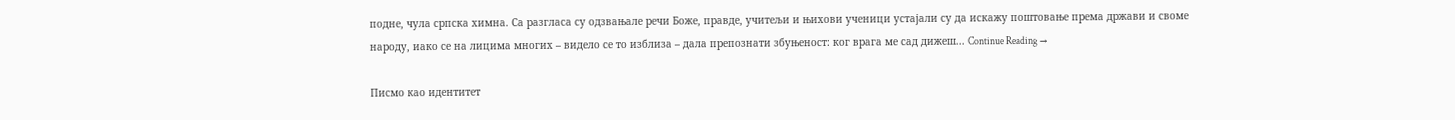подне, чула српска химна. Са разгласа су одзвањале речи Боже, правде, учитељи и њихови ученици устајали су да искажу поштовање према држави и своме народу, иако се на лицима многих – видело се то изблиза – дала препознати збуњеност: ког врага ме сад дижеш... Continue Reading →

Писмо као идентитет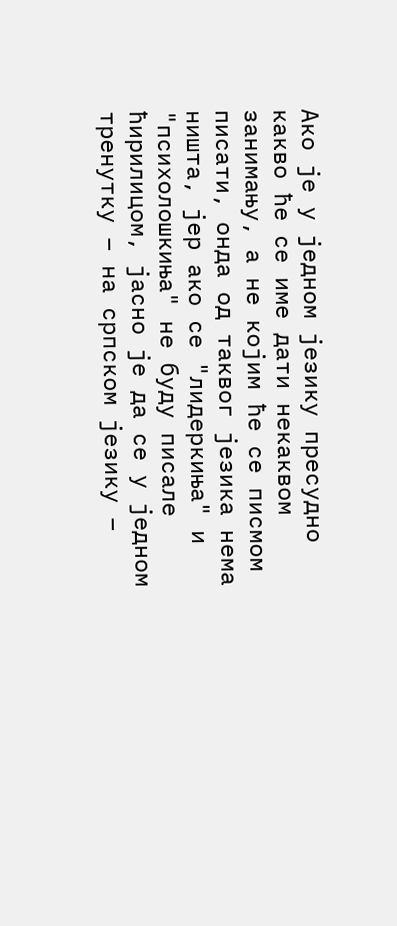Ако је у једном језику пресудно какво ће се име дати некаквом занимању, а не којим ће се писмом писати, онда од таквог језика нема ништа, јер ако се "лидеркиња" и "психолошкиња" не буду писале ћирилицом, јасно је да се у једном тренутку – на српском језику –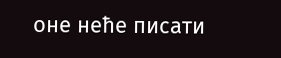оне неће писати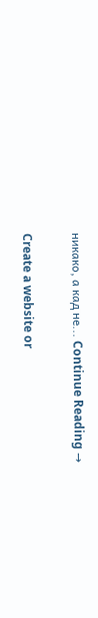никако, а кад не... Continue Reading →

Create a website or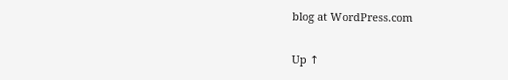blog at WordPress.com

Up ↑